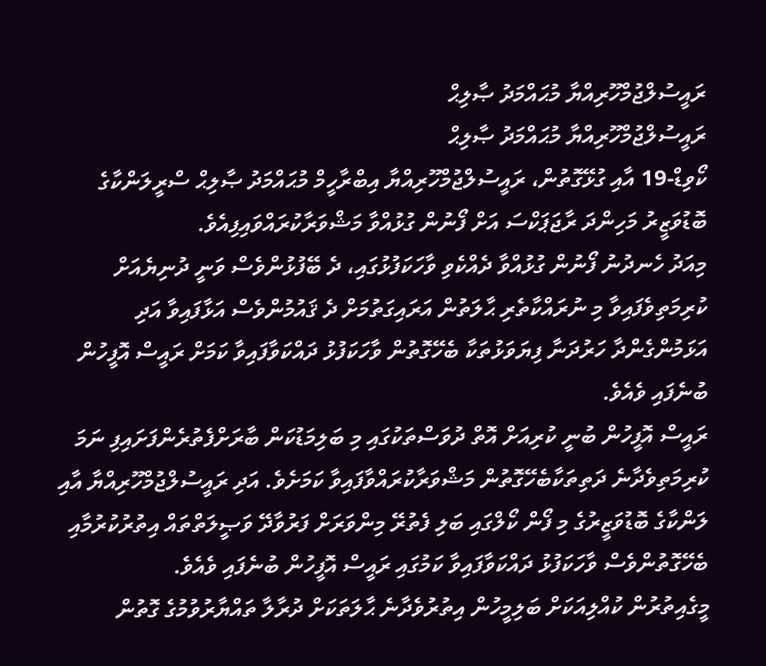ރައީސުލްޖުމްހޫރިއްޔާ މުޙައްމަދު ޞާލިޙް
ރައީސުލްޖުމްހޫރިއްޔާ މުޙައްމަދު ޞާލިޙް
ކޯވިޑް-19 އާއި ގުޅޭގޮތުން، ރައީސުލްޖުމްހޫރިއްޔާ އިބްރާހީމް މުޙައްމަދު ޞާލިޙް ސްރީލަންކާގެ ބޮޑުވަޒީރު މަހިންދަ ރާޖަޕަކްސަ އަށް ފޯނުން ގުޅުއްވާ މަޝްވަރާކުރައްވައިފިއެވެ.
މިއަދު ހެނދުނު ފޯނުން ގުޅުއްވާ ދެއްކެވި ވާހަކަފުޅުގައި، ދެ ބޭފުޅުންވެސް ވަނީ ދުނިޔެއަށް ކުރިމަތިވެފައިވާ މި ނުރައްކާތެރި ޙާލަތުން އަރައިގަތުމަށް ދެ ޤައުމުންވެސް އަޅާފައިވާ އަދި އަޅަމުންގެންދާ ހަރުދަނާ ފިޔަވަޅުތަކާ ބެހޭގޮތުން ވާހަކަފުޅު ދައްކަވާފައިވާ ކަމަށް ރައީސް އޮފީހުން ބުނެފައި ވެއެވެ.
ރައީސް އޮފީހުން ބުނީ ކުރިއަށް އޮތް ދުވަސްތަކުގައި މި ބަލިމަޑުކަން ބާރަށްފެތުރެންފަށައިފި ނަމަ ކުރިމަތިވެދާނެ ދަތިތަކާބެހޭގޮތުން މަޝްވަރާކުރައްވާފައިވާ ކަމަށެވެ. އަދި ރައީސުލްޖުމްހޫރިއްޔާ އާއި ލަންކާގެ ބޮޑުވަޒީރުގެ މި ފޯން ކޯލްގައި ބަލި ފެތުރޭ މިންވަރަށް ފަރުވާދޭ ވަޞީލަތްތައް އިތުރުކުރުމާއި ބެހޭގޮތުންވެސް ވާހަކަފުޅު ދައްކަވާފައިވާ ކަމުގައި ރައީސް އޮފީހުން ބުނެފައި ވެއެވެ.
މީގެއިތުރުން ކުއްލިއަކަށް ބަލިމީހުން އިތުރުވެދާނެ ޙާލަތަކަށް ދުރާލާ ތައްޔާރުވުމުގެ ގޮތުން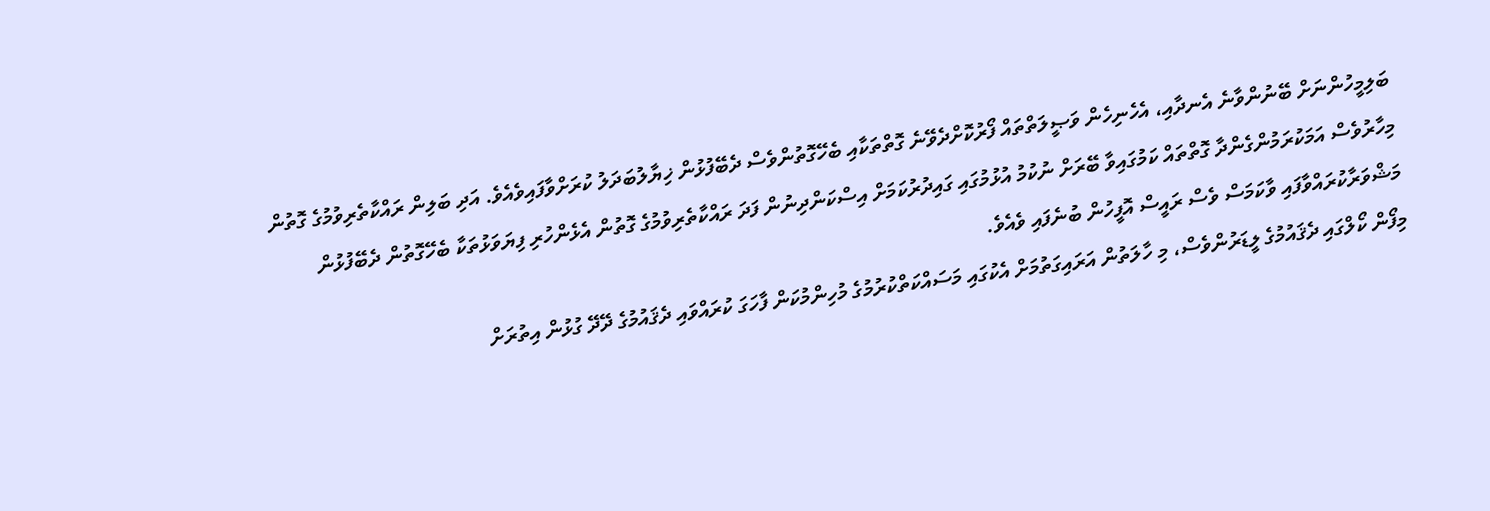ބަލިމީހުންނަށް ބޭނުންވާނެ އެނދާއި، އެހެނިހެން ވަޞީލަތްތައް ފޯރުކޮށްދެވޭނެ ގޮތްތަކާއި ބެހޭގޮތުންވެސް ދެބޭފުޅުން ޚިޔާލުބަދަލު ކުރަށްވާފައިވެއެވެ. އަދި ބަލިން ރައްކާތެރިވުމުގެ ގޮތުން މިހާރުވެސް އަމަކުރަމުންގެންދާ ގޮތްތައް ކަމުގައިވާ ބޭރަށް ނުކުމު އުޅުމުގައި ގައިދުރުކަމަށް އިސްކަންދިނުން ފަދަ ރައްކާތެރިވުމުގެ ގޮތުން އެޅެންހުރި ފިޔަވަޅުތަކާ ބެހޭގޮތުން ދެބޭފުޅުން މަޝްވަރާކުރައްވާފައި ވާކަމަސް ވެސް ރައީސް އޮފީހުން ބުނެފައި ވެއެވެ.
މިފޯން ކޯލްގައި ދެޤައުމުގެ ލީޑަރުންވެސް، މި ހާލަތުން އަރައިގަތުމަށް އެކުގައި މަސައްކަތްކުރުމުގެ މުހިންމުކަން ފާހަގަ ކުރައްވައި ދެޤައުމުގެ ދޭދޭ ގުޅުން އިތުރަށް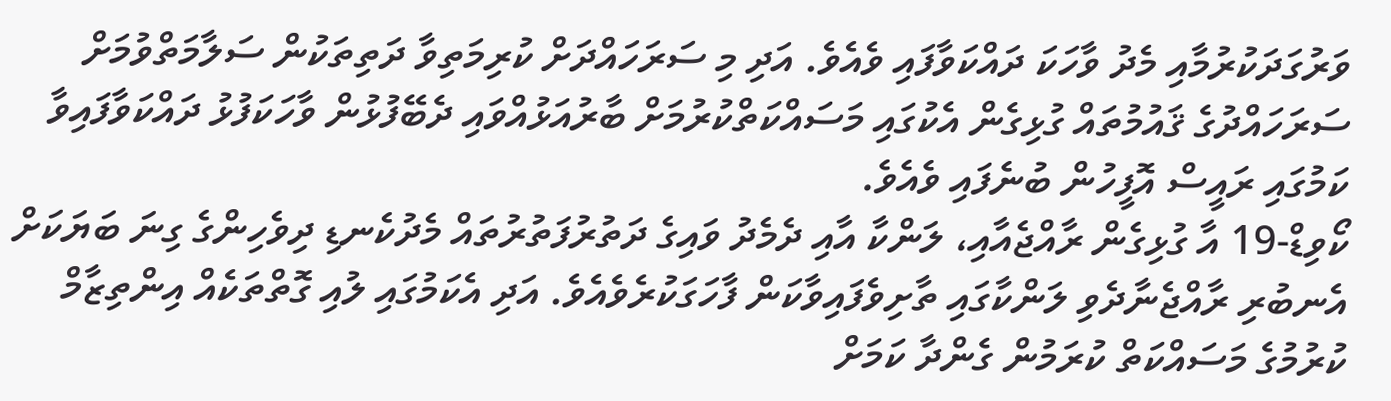ވަރުގަދަކުރުމާއި މެދު ވާހަކަ ދައްކަވާފައި ވެއެވެ. އަދި މި ސަރަހައްދަށް ކުރިމަތިވާ ދަތިތަކުން ސަލާމަތްވުމަށް ސަރަހައްދުގެ ޤައުމުތައް ގުޅިގެން އެކުގައި މަސައްކަތްކުރުމަށް ބާރުއަޅުއްވައި ދެބޭފުޅުން ވާހަކަފުޅު ދައްކަވާފައިވާ ކަމުގައި ރައީސް އޮފީހުން ބުނެފައި ވެއެވެ.
ކޯވިޑް-19 އާ ގުޅިގެން ރާއްޖެއާއި، ލަންކާ އާއި ދެމެދު ވައިގެ ދަތުރުފަތުރުތައް މެދުކެނޑި ދިވެހިންގެ ގިނަ ބަޔަކަށް އެނބުރި ރާއްޖެނާދެވި ލަންކާގައި ތާށިވެފައިވާކަން ފާހަގަކުރެވެއެވެ. އަދި އެކަމުގައި ލުއި ގޮތްތަކެއް އިންތިޒާމް ކުރުމުގެ މަސައްކަތް ކުރަމުން ގެންދާ ކަމަށް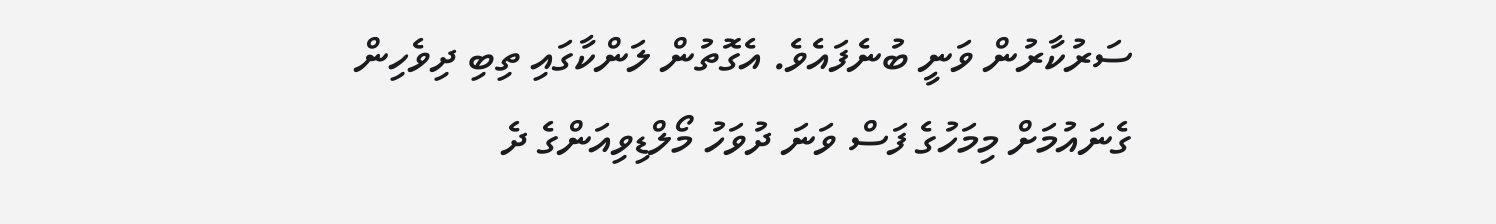ސަރުކާރުން ވަނީ ބުނެފައެވެ. އެގޮތުން ލަންކާގައި ތިބި ދިވެހިން ގެނައުމަށް މިމަހުގެ ފަސް ވަނަ ދުވަހު މޯލްޑިވިއަންގެ ދެ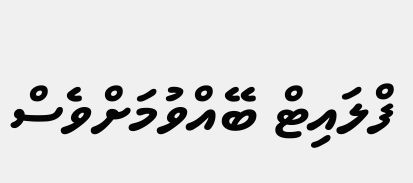ފްލައިޓް ބޭއްވުމަށްވެސް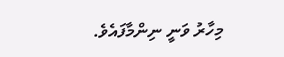މިހާރު ވަނީ ނިންމާފައެވެ.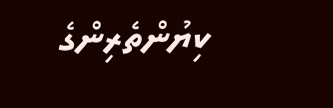ކިޔުންތެރިންގެ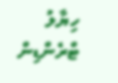ހިޔާލު
ޓްރެންޑިން